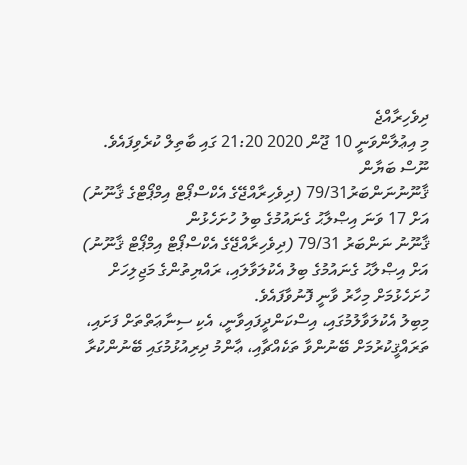ދިވެހިރާއްޖެ
މި އިޢުލާންވަނީ 10 ޖޫން 2020 21:20 ގައި ބާތިލް ކުރެވިފައެވެ.
ނޫސް ބަޔާން
ޤާނޫނުނަންބަރު79/31 (ދިވެހިރާއްޖޭގެ އެކްސްޕޯޓް އިމްޕޯޓްގެ ޤާނޫނު) އަށް 17 ވަނަ އިޞްލާޙު ގެނައުމުގެ ބިލު ހުށަހެޅުން
ޤާނޫނު ނަންބަރު 79/31 (ދިވެހިރާއްޖޭގެ އެކްސްޕޯޓް އިމްޕޯޓް ޤާނޫނު) އަށް އިޞްލާޙު ގެނައުމުގެ ބިލު އެކުލަވާލައި، ރައްޔިތުންގެ މަޖިލިހަށް ހުށަހެޅުމަށް މިހާރު ވާނީ ފޮނުވާފައެވެ.
މިބިލު އެކުލަވާލުމުގައި، އިސްކަންދީފައިވާނީ، އެކި ސިނާޢަތްތަށް ފަށައި، ތަރައްޤީކުރުމަށް ބޭނުންވާ ތަކެއްޗާއި، ޢާންމު ދިރިއުޅުމުގައި ބޭނުންކުރާ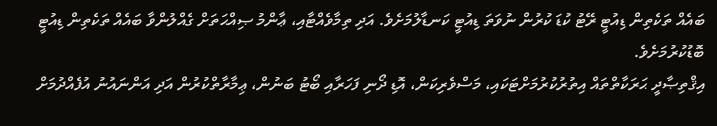ބައެއް ތަކެތިން ޑިއުޓީ ރޭޓު ކުޑަ ކުރުން ނުވަތަ ޑިއުޓީ ކަނޑާލުމަށެވެ. އަދި ތިމާވެއްޓާއި، ޢާންމު ޞިއްޙަތަށް ގެއްލުންވާ ބައެއް ތަކެތިން ޑިއުޓީ ބޮޑުކުރުމަށެވެ.
އިޤްތިޞާދީ ޙަރަކާތްތައް އިތުރުކުރުމަށްޓަކައި، މަސްވެރިކަން، އޮޑި ދޯނި ފަހަރާއި ބޯޓު ބަނުން، ޢިމާރާތްކުރުން އަދި އަންނައުނު އުފެއްދުމަށް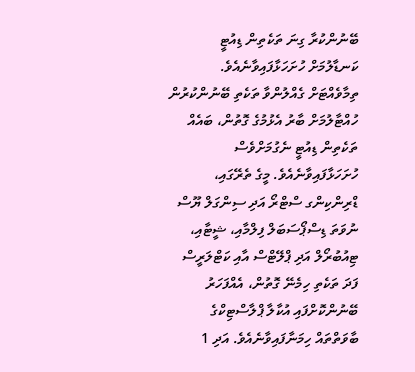ބޭނުންކުރާ ގިނަ ތަކެތިން ޑިއުޓީ ކަނޑާލުމަށް ހުށަހަޅާފައިވާނެއެވެ.
ތިމާވެއްޓަށް ގެއްލުންވާ ތަކެތި ބޭނުންކުރުން ހުއްޓާލުމަށް ބާރު އެޅުމުގެ ގޮތުން، ބައެއް ތަކެތިން ޑިއުޓީ ނެގުމަށްވެސް ހުށަހަޅާފައިވާނެއެވެ. މީގެ ތެރޭގައި، ޑްރިންކިންގ ސްޓްރޯ އަދި ސިންގަލް ޔޫސް ނުވަތަ ޑިސްޕޯސަބަލް ފިލްމާއި، ޝީޓާއި، ޓިއުބުރޯލް އަދި ޕްލޭޓްސް އާއި ކަޓްލަރީސް ފަދަ ތަކެތި ހިމެނޭ ގޮތުން، އެއްފަހަރު ބޭނުންކޮށްފައި އުކާލާ ޕްލާސްޓިކްގެ ބާވަތްތައް ހިމަނާފައިވާނެއެވެ. އަދި 1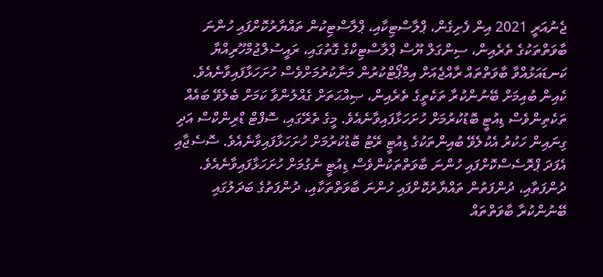ޖެނުއަރީ 2021 އިން ފެށިގެން، ޕްލާސްޓިކާއި، ޕްލާސްޓިކުން ތައްޔާރުކޮށްފައި ހުންނަ ބާވަތްތަކުގެ ތެރެއިން، ސިންގަލް ޔޫސް ޕްލާސްޓިކްގެ ގޮތުގައި، ރައީސުލްޖުމްހޫރިއްޔާ ކަނޑައަޅުއްވާ ބާވަތްތައް ރާއްޖެއަށް އިމްޕޯޓްކުރުން މަނާކުރުމަށްވެސް ހުށަހަޅާފައިވާނެއެވެ.
ކެއިން ބުއިމަށް ބޭނުންކުރާ ތަކެތީގެ ތެރެއިން، ޞިއްޙަތަށް ގެއްލުންވާ ކަމަށް ބެލެވޭ ބައެއް ތަކެތިންވެސް ޑިއުޓީ ބޮޑުކުރުމަށް ހުށަހަޅާފައިވާނެއެވެ. މީގެ ތެރޭގައި، ސޮފްޓް ޑްރިންކްސް އަދި ގިނައިން ހަކުރު އެކުލެވޭ ބުއިންތަކުގެ ޑިއުޓީ ރޭޓު ބޮޑުކުރުމަށް ހުށަހަޅާފައިވާނެއެވެ. ސޮސެޖާއި އެފަދަ ޕްރޮސެސްކޮށްފައި ހުންނަ ބާވަތްތަކުންވެސް ޑިއުޓީ ނެގުމަށް ހުށަހަޅާފައިވާނެއެވެ.
ދުންފަތާއި، ދުންފަތުން ތައްޔާރުކޮށްފައި ހުންނަ ބާވަތްތަކާއި، ދުންފަތުގެ ބަދަލުގައި ބޭނުންކުރާ ބާވަތްތައް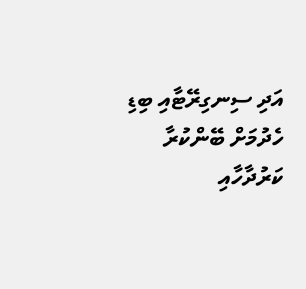އަދި ސިނގިރޭޓާއި ބިޑި ހެދުމަށް ބޭންކުރާ ކަރުދާހާއި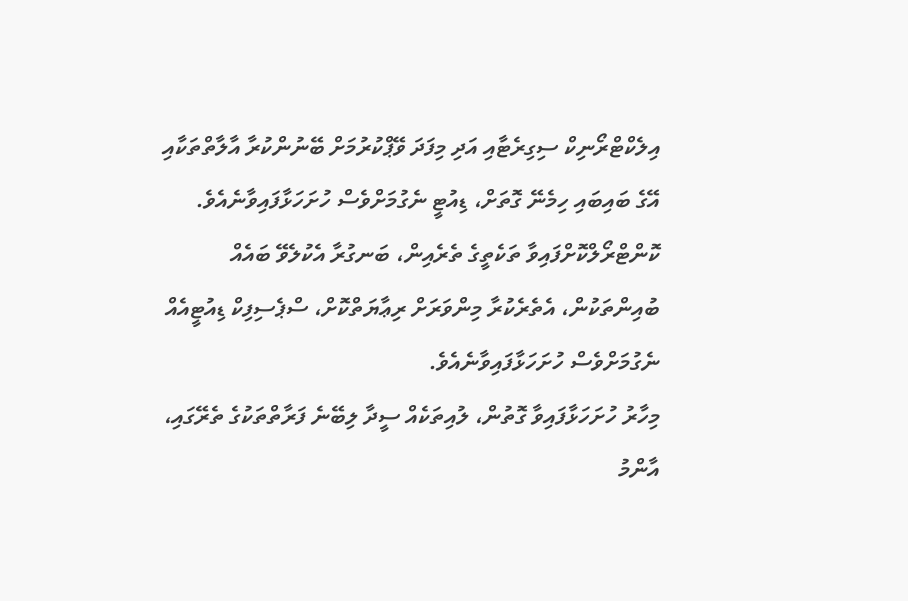އިލެކްޓްރޯނިކް ސިގިރެޓާއި އަދި މިފަދަ ވޭޕްކުރުމަށް ބޭނުންކުރާ އާލާތްތަކާއި އޭގެ ބައިބައި ހިމެނޭ ގޮތަށް، ޑިއުޓީ ނެގުމަށްވެސް ހުށަހަޅާފައިވާނެއެވެ.
ކޮންޓްރޯލްކޮށްފައިވާ ތަކެތީގެ ތެރެއިން، ބަނގުރާ އެކުލެވޭ ބައެއް ބުއިންތަކުން، އެތެރެކުރާ މިންވަރަށް ރިޢާޔަތްކޮށް، ސްޕެސިފިކް ޑިއުޓީއެއް ނެގުމަށްވެސް ހުށަހަޅާފައިވާނެއެވެ.
މިހާރު ހުށަހަޅާފައިވާ ގޮތުން، ލުއިތަކެއް ސީދާ ލިބޭނެ ފަރާތްތަކުގެ ތެރޭގައި، އާންމު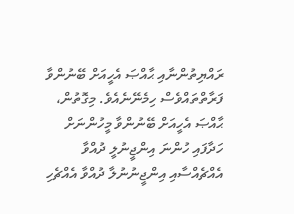ރައްޔިތުންނާއި ޙާއްޞަ އެހީއަށް ބޭނުންވާ ފަރާތްތައްވެސް ހިމެނޭނެއެވެ. މިގޮތުން، ޙާއްޞަ އެހީއަށް ބޭނުންވާ މީހުންނަށް ހަދާފައި ހުންނަ އިންޖީނުލީ ދުއްވާ އެއްޗެއްސާއި އިންޖީނުނުލާ ދުއްވާ އެއްޗެހި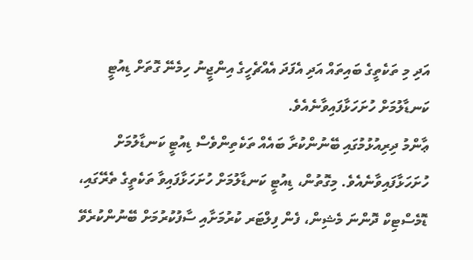އަދި މި ތަކެތީގެ ބައިތައް އަދި އެފަދަ އެއްޗެހީގެ އިންޖީނު ހިމެނޭ ގޮތަށް ޑިއުޓީ ކަނޑާލުމަށް ހުށަހަޅާފައިވާނެއެވެ.
ޢާންމު ދިރިއުޅުމުގައި ބޭނުންކުރާ ބައެއް ތަކެތިންވެސް ޑިއުޓީ ކަނޑާލުމަށް ހުށަހަޅާފައިވާނެއެވެ. މިގޮތުން، ޑިއުޓީ ކަނޑާލުމަށް ހުށަހަޅާފައިވާ ތަކެތީގެ ތެރޭގައި، ޑޮމެސްޓިކް ދޮންނަ މެޝިން، ފެން ފިލްޓަރ ކުރުމަށާއި ސާފުކުރުމަށް ބޭނުންކުރެވޭ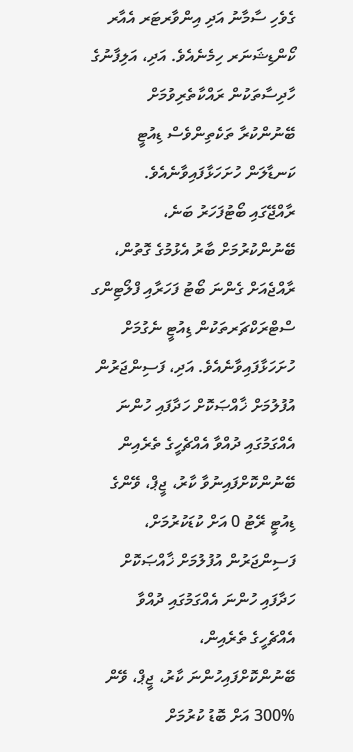ގެވެހި ސާމާނު އަދި އިންވާރޓަރ އެއާރ ކޯންޑިޝަނަރ ހިމެނެއެވެ. އަދި، އަލިފާނުގެ ހާދިސާތަކުން ރައްކާތެރިވުމަށް ބޭނުންކުރާ ތަކެތިންވެސް ޑިއުޓީ ކަނޑާލަން ހުށަހަޅާފައިވާނެއެވެ.
ރާއްޖޭގައި ބޯޓުފަހަރު ބަނެ، ބޭނުންކުރުމަށް ބާރު އެޅުމުގެ ގޮތުން، ރާއްޖެއަށް ގެންނަ ބޯޓު ފަހަރާއި ފްލޯޓިންގ ސްޓްރަކްޗަރތަކުން ޑިއުޓީ ނެގުމަށް ހުށަހަޅާފައިވާނެއެވެ. އަދި، ފަސިންޖަރުން އުފުލުމަށް ޚާއްޞަކޮށް ހަދާފައި ހުންނަ އެއްގަމުގައި ދުއްވާ އެއްޗެހީގެ ތެރެއިން ބޭނުންކޮށްފައިނުވާ ކާރު، ޖީޕް، ވޭންގެ ޑިއުޓީ ރޭޓު 0 އަށް ކުޑަކުރުމަށް، ފަސިންޖަރުން އުފުލުމަށް ޚާއްޞަކޮށް ހަދާފައި ހުންނަ އެއްގަމުގައި ދުއްވާ އެއްޗެހީގެ ތެރެއިން، ބޭނުންކޮށްފައިހުންނަ ކާރު، ޖީޕް، ވޭން %300 އަށް ބޮޑު ކުރުމަށް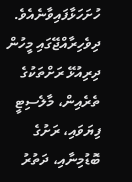ހުށަހަޅާފައިވާނެއެވެ.
ދިވެހިރާއްޖޭގައި މީހުން ދިރިއުޅޭ ރަށްތަކުގެ ތެރެއިން، މާލެސިޓީ ފިޔަވައި، ރަށުގެ ބޮޑުމިނާއި، ދަތުރު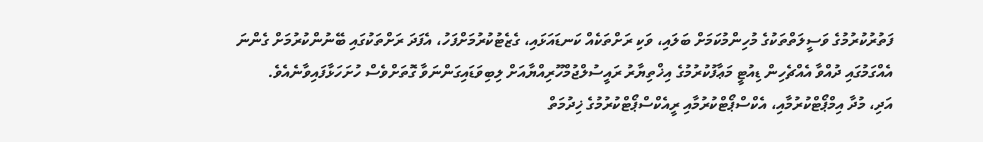ފަތުރުކުރުމުގެ ވަސީލަތްތަކުގެ މުހިންމުކަމަށް ބަލައި، ވަކި ރަށްތަކެއް ކަނޑައަޅައި، ގެޒެޓުކުރުމަށްފަހު، އެފަދަ ރަށްތަކުގައި ބޭނުންކުރުމަށް ގެންނަ އެއްގަމުގައި ދުއްވާ އެއްޗެހިން ޑިއުޓީ މަޢާފުކުރުމުގެ އިޚްތިޔާރު ރައީސުލްޖުމްހޫރިއްޔާއަށް ލިބިވަޑައިގަންނަވާ ގޮތަށްވެސް ހުށަހަޅާފައިވާނެއެވެ.
އަދި، މުދާ އިމްޕޯޓްކުރުމާއި، އެކްސްޕޯޓްކުރުމާއި ރީއެކްސްޕޯޓްކުރުމުގެ ޚިދުމަތް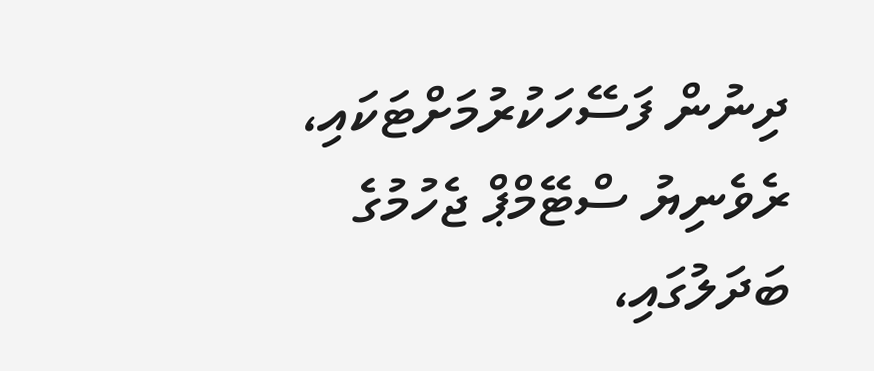ދިނުން ފަސޭހަކުރުމަށްޓަކައި، ރެވެނިޔު ސްޓޭމްޕް ޖެހުމުގެ ބަދަލުގައި،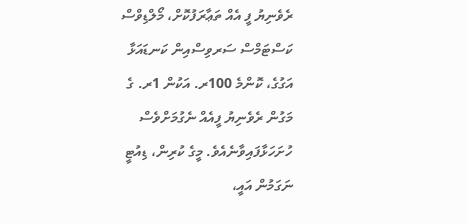ރެވެނިޔު ފީ އެއް ތަޢާރަފުކޮށް، މޯލްޑިވްސް ކަސްޓަމްސް ސަރވިސްއިން ކަނޑައަޅާ އަގުގެ، ކޮންމެ 100ރ. އަކުން 1ރ. ގެ މަގުން ރެވެނިޔު ފީއެއް ނެގުމަށްވެސް ހުށަހަޅާފައިވާނެއެވެ. މީގެ ކުރިން، ޑިއުޓީ ނަގަމުން އައީ،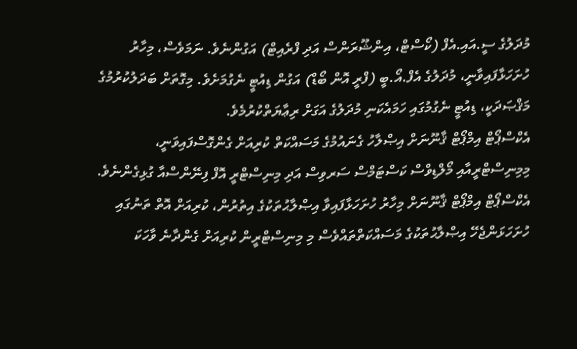މުދަލުގެ ސީ.އައި.އެފް (ކޯސްޓް، އިންޝޫރަންސް އަދި ފްރެއިޓް) އަގުންނެވެ. ނަމަވެސް، މިހާރު ހުށަހަޅާފައިވާނީ، މުދަލުގެ އެފް.އޯ.ބީ (ފްރީ އޮން ބޯޑް) އަގުން ޑިއުޓީ ނެގުމަށެވެ. މިގޮތަށް ބަދަލުކުރުމުގެ މަޤްޞަދަކީ، ޑިއުޓީ ނެގުމުގައި ހަމައެކަނި މުދަލުގެ އަގަށް ރިޢާޔަތްކުރުމެވެ.
އެކްސްޕޯޓް އިމްޕޯޓް ޤާނޫނަށް އިޞްލާހު ގެނައުމުގެ މަސައްކަތް ކުރިއަށް ގެންގޮސްފައިވަނީ، މިމިނިސްޓްރީއާއި މޯލްޑިވްސް ކަސްޓަމްސް ސަރވިސް އަދި މިނިސްޓްރީ އޮފް ފިނޭންސްއާ ގުޅިގެންނެވެ.
އެކްސްޕޯޓް އިމްޕޯޓް ޤާނޫނަށް މިހާރު ހުށަހަޅާފައިވާ އިޞްލާޙުތަކުގެ އިތުރުން، ކުރިއަށް އޮތް ތަނުގައި ހުށަހަޅަންޖެހޭ އިޞްލާޙުތަކުގެ މަސައްކަތްތައްވެސް މި މިނިސްޓްރީން ކުރިއަށް ގެންދާނެ ވާހަކަ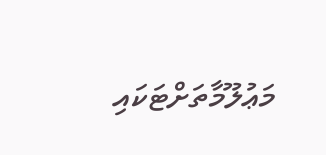މަޢުލޫމާތަށްޓަކައި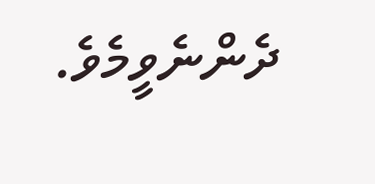ދެންނެވީމެވެ.